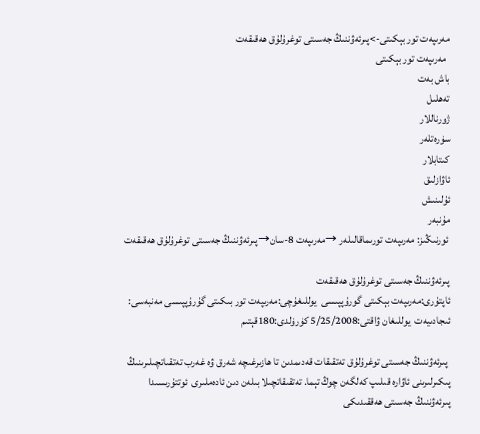مەرىپەت تور بېكىتى->پىرئەۋننىڭ جەسىتى توغرۇلۇق ھەقىقەت
  مەرىپەت تور بېكىتى
باش بەت
تەھلىل
ژورناللار
سۈرەتلەر
كىتابلار
ئاۋازلىق
ئۇلىنىش
مۇنبەر
 ئورنىڭىز: مەرىپەت تورىماقالىلەر →مەرىپەت 8-سان→پىرئەۋننىڭ جەسىتى توغرۇلۇق ھەقىقەت

پىرئەۋننىڭ جەسىتى توغرۇلۇق ھەقىقەت
ئاپتۇرى:مەرىپەت بېكىتى گورۇپپىسى  يوللىغۇچى:مەرىپەت تور بىكىتى گۇرۇپپىسى مەنبەسى: ئىجادىيەت  يوللىغان ۋاقتى:5/25/2008 كۈرۈلدى:180قېتىم

 پىرئەۋننىڭ جەسىتى توغرۇلۇق تەتقىقات قەدىمدىن تا ھازىرغىچە شەرق ۋە غەرب تەتقىاتچىلىرىنىڭ پىكىرلىرىنى ئاۋارە قىلىپ كەلگەن چوڭ تېما. تەتقىقاتچىلا بىلەن دىن ئادەملىرى  ئوتتۇرىسىدا پىرئەۋننىڭ جەسىتى ھەققىدىكى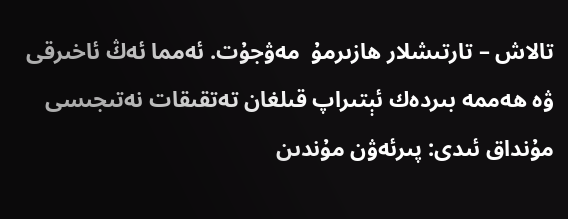تالاش – تارتىشلار ھازىرمۇ  مەۋجۇت. ئەمما ئەڭ ئاخىرقى ۋە ھەممە بىردەك ئېتىراپ قىلغان تەتقىقات نەتىجىسى مۇنداق ئىدى: پىرئەۋن مۇندىن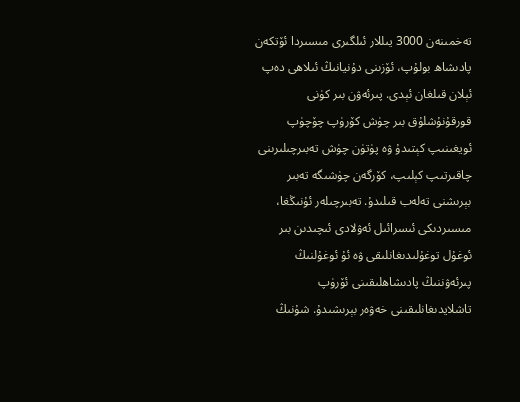تەخمىنەن 3000 يىللار ئىلگىرى مىسىردا ئۆتكەن پادىشاھ بولۇپ، ئۆزىنى دۇنيانىڭ ئىلاھى دەپ ئېلان قىلغان ئېدى. پىرئەۋن بىر كۈنى قورقۇنۇشلۇق بىر چۈش كۆرۈپ چۆچۈپ ئويغىنىپ كېتىدۇ ۋە پۈتۈن چۈش تەبىرچىلىرىنى چاقىرتىپ كېلىپ، كۆرگەن چۈشىگە تەبىر بېرىشنى تەلەب قىلىدۇ. تەبىرچىلەر ئۇنىڭغا، مىسىردىكى ئىسرائىل ئەۋلادى ئىچىدىن بىر ئوغۇل توغۇلىدىغانلىقى ۋە ئۇ ئوغۇلنىڭ پىرئەۋننىڭ پادىشاھلىقىنى ئۆرۈپ تاشلايدىغانلىقىنى خەۋەر بېرىشىدۇ. شۇنىڭ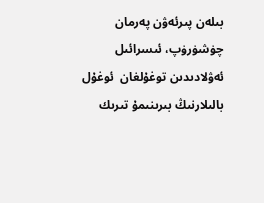بىلەن پىرئەۋن پەرمان چۈشۈرۈپ، ئىسرائىل ئەۋلادىدىن توغۇلغان  ئوغۇل بالىلارنىڭ بىرىنىمۇ تىرىك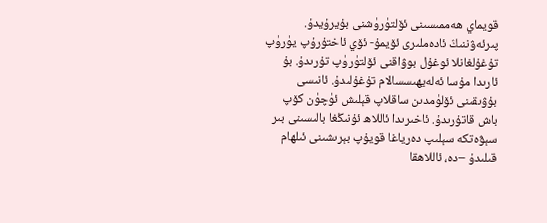قويماي ھەممىسىنى ئۆلتۈرۈشنى بۇيرۇيدۇ. پىرئەۋننىڭ ئادەملىرى ئۆيمۇ- ئۆي ئاختۇرۇپ يۈرۈپ تۇغۇلغانلا ئوغۇل بوۋاقنى ئۆلتۈرۈپ تۇرىدۇ. بۇ ئارىدا مۇسا ئەلەيھىسسالام تۇغۇلىدۇ. ئانىسى بۇۋىقىنى ئۆلۈمدىن ساقلاپ قېلىش ئۈچۈن كۆپ باش قاتۇرىدۇ. ئاخىرىدا ئاللاھ ئۇنىڭغا بالىسىنى بىر سېۋەتكە سېلىپ دەرياغا قويۇپ بېرىشىنى ئىلھام قىلىدۇ –دە، ئاللاھقا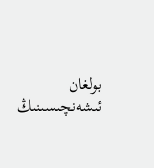بولغان ئىشەنچىسىنىڭ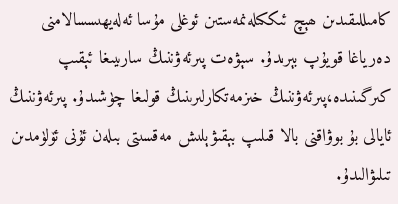كامىللىقىدىن ھېچ ئىككىلەنمەستىن ئوغلى مۇسا ئەلەيھىسسالامنى دەرياغا قويۇپ بېرىدۇ. سېۋەت پىرئەۋننىڭ سارىيىغا ئېقىپ كىرگىنىدە،پىرئەۋننىڭ خىزمەتكارلىرىنىڭ قولىغا چۈشىدۇ. پىرئەۋننىڭ ئايالى بۇ بوۋاقنى بالا قىلىپ بېقىۋېلىش مەقسىتى بىلەن ئۇنى ئۆلۈمدىن تىلىۋالىدۇ.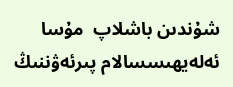شۇندىن باشلاپ  مۇسا ئەلەيھىسسالام پىرئەۋننىڭ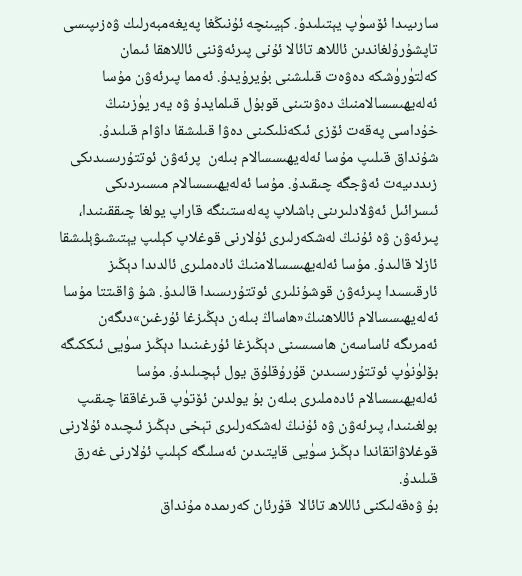سارىيىدا ئۆسۈپ يېتىلىدۇ. كېيىنچە ئۇنىڭغا پەيغەمبەرلىك ۋەزىپىسى تاپشۇرۇلغاندىن ئاللاھ تائالا ئۇنى پىرئەۋننى ئاللاھقا ئىمان كەلتۈرۈشكە دەۋەت قىلىشنى بۇيرۇيدۇ. ئەمما پىرئەۋن مۇسا ئەلەيھىسسالامنىڭ دەۋىتىنى قوبۇل قىلمايدۇ ۋە يەر يۈزىنىڭ خۇداسى پەقەت ئۆزى ئىكەنلىكىنى دەۋا قىلىشقا داۋام قىلىدۇ. شۇنداق قىلىپ مۇسا ئەلەيھىسسالام بىلەن  پرئەۋن ئوتتۇرىسىدىكى زىددىيەت ئەۋجگە چىقىدۇ. مۇسا ئەلەيھىسسالام مىسىردىكى ئىسرائىل ئەۋلادلىرىنى باشلاپ پەلەستىنگە قاراپ يولغا چىققىنىدا، پىرئەۋن ۋە ئۇنىڭ لەشكەرلىرى ئۇلارنى قوغلاپ كېلىپ يېتىشىۋېلىشقا ئازلا قالىدۇ. مۇسا ئەلەيھىسسالامنىڭ ئادەملىرى ئالدىدا دېڭىز ئارقىسىدا پىرئەۋن قوشۇنلىرى ئوتتۇرىسىدا قالىدۇ. شۇ ۋاقىتتا مۇسا ئەلەيھىسسالام ئاللاھنىڭ«ھاساڭ بىلەن دېڭىزغا ئۇرغىن»دىگەن ئەمرىگە ئاساسەن ھاسىسىنى دېڭىزغا ئۇرغىنىدا دېڭىز سۈيى ئىككىگە بۆلۈنۈپ ئوتتۇرىسىدىن قۇرۇقلۇق يول ئېچىلىدۇ. مۇسا ئەلەيھىسسالام ئادەملىرى بىلەن بۇ يولدىن ئۆتۈپ قىرغاققا چىقىپ بولغىنىدا، پىرئەۋن ۋە ئۇنىڭ لەشكەرلىرى تېخى دېڭىز ئىچىدە ئۇلارنى قوغلاۋاتقاندا دېڭىز سۈيى قايتىدىن ئەسلىگە كېلىپ ئۇلارنى غەرق قىلىدۇ.
بۇ ۋەقەلىكنى ئاللاھ تائالا  قۇرئان كەرىمدە مۇنداق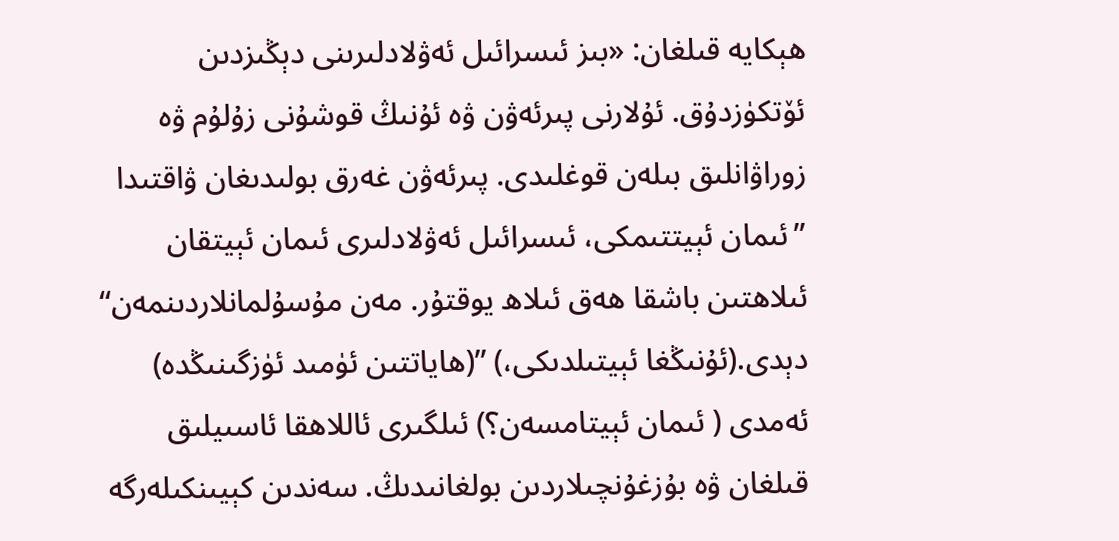ھېكايە قىلغان: «بىز ئىسرائىل ئەۋلادلىرىنى دېڭىزدىن ئۆتكۈزدۇق. ئۇلارنى پىرئەۋن ۋە ئۇنىڭ قوشۇنى زۇلۇم ۋە زوراۋانلىق بىلەن قوغلىدى. پىرئەۋن غەرق بولىدىغان ۋاقتىدا ”ئىمان ئېيتتىمكى، ئىسرائىل ئەۋلادلىرى ئىمان ئېيتقان ئىلاھتىن باشقا ھەق ئىلاھ يوقتۇر. مەن مۇسۇلمانلاردىنمەن“ دېدى.(ئۇنىڭغا ئېيتىلدىكى،) ”(ھاياتتىن ئۈمىد ئۈزگىنىڭدە) ئەمدى ( ئىمان ئېيتامسەن؟) ئىلگىرى ئاللاھقا ئاسىيلىق قىلغان ۋە بۇزغۇنچىلاردىن بولغانىدىڭ. سەندىن كېيىنكىلەرگە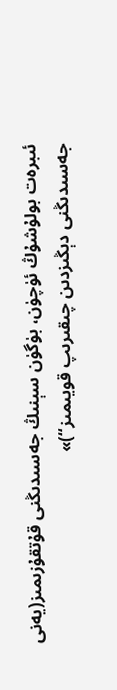ئىبرەت بولۇشۇڭ ئۈچۈن، بۈگۈن سېنىڭ جەسىدىڭنى قۇتقۇزىمىز(يەنى جەسىدىڭنى دېڭىزدىن چىقىرىپ قويىمىز“)»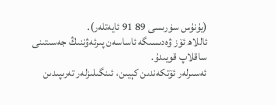(يۇنۇس سۈرىسى 89 91 ئايەتلەر).
ئاللاھ ئۆز ۋەدىسىگە ئاساسەن پىرئەۋننىڭ جەسىتىنى ساقلاپ قويىدۇ.
ئەسىرلەر ئۆتكەندىن كېيىن، ئىنگىلىزلەر تەرىپىدىن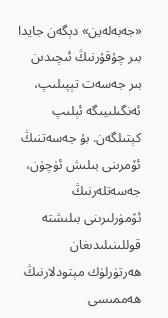«جەبەلەين» دېگەن جايدا بىر چۇقۇرنىڭ ئىچىدىن بىر جەسەت تېپىلىپ، ئەنگىلىيىگە ئېلىپ كېتىلگەن. بۇ جەسەتنىڭ ئۆمرىنى بىلىش ئۈچۈن، جەسەتلەرنىڭ ئۆمۈرلىرىنى بىلىشتە قوللىنىلىدىغان ھەرتۈرلۈك مېتودلارنىڭ ھەممىسى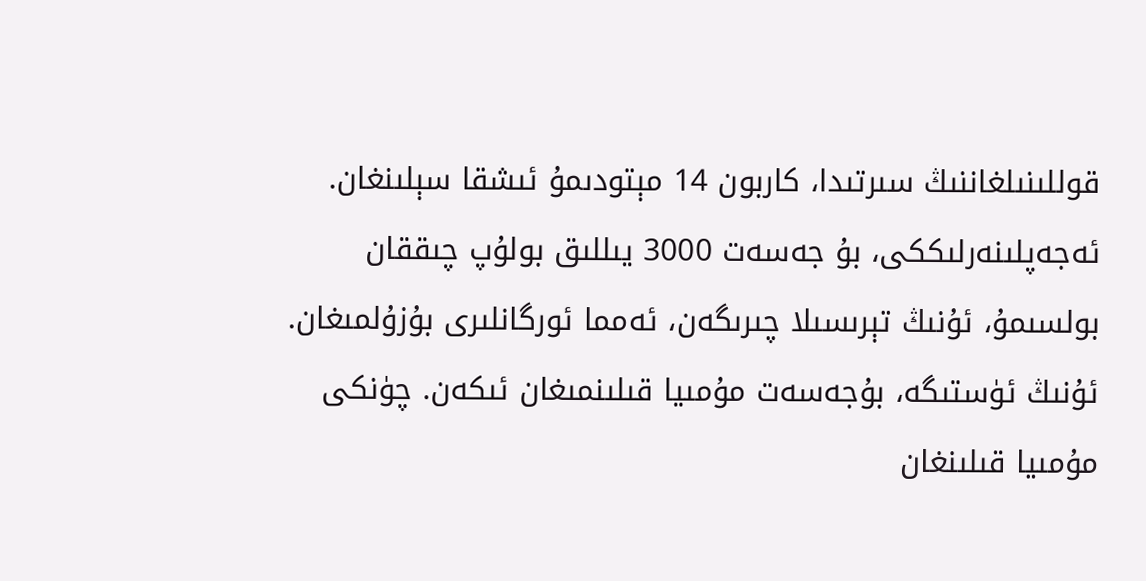قوللىنىلغاننىڭ سىرتىدا، كاربون 14 مېتودىمۇ ئىشقا سېلىنغان. ئەجەپلىنەرلىككى، بۇ جەسەت 3000 يىللىق بولۇپ چىققان بولسىمۇ، ئۇنىڭ تېرىسىلا چىرىگەن، ئەمما ئورگانلىرى بۇزۇلمىغان. ئۇنىڭ ئۈستىگە، بۇجەسەت مۇمىيا قىلىنمىغان ئىكەن. چۈنكى مۇمىيا قىلىنغان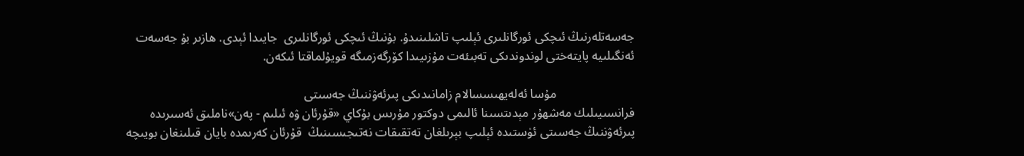جەسەتلەرنىڭ ئىچكى ئورگانلىرى ئېلىپ تاشلىنىدۇ. بۇنىڭ ئىچكى ئورگانلىرى  جايىدا ئېدى. ھازىر بۇ جەسەت ئەنگىلىيە پايتەختى لوندوندىكى تەبىئەت مۇزىيىدا كۆرگەزمىگە قويۇلماقتا ئىكەن.

                         مۇسا ئەلەيھىسسالام زامانىدىكى پىرئەۋننىڭ جەسىتى
فرانسىيىلىك مەشھۇر مېدىتسىنا ئالىمى دوكتور مۇرىس بۇكاي «قۇرئان ۋە ئىلىم - پەن»ناملىق ئەسىرىدە پىرئەۋننىڭ جەسىتى ئۈستىدە ئېلىپ بېرىلغان تەتقىقات نەتىجىسىنىڭ  قۇرئان كەرىمدە بايان قىلىنغان بويىچە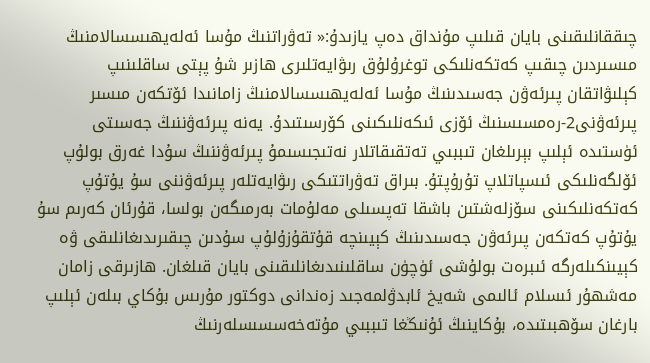چىققانلىقىنى بايان قىلىپ مۇنداق دەپ يازىدۇ:« تەۋراتنىڭ مۇسا ئەلەيھىسسالامنىڭ مىسىردىن چىقىپ كەتكەنلىكى توغرۇلۇق رىۋايەتلىرى ھازىر شۇ پېتى ساقلىنىپ كېلىۋاتقان پىرئەۋن جەسىدىنىڭ مۇسا ئەلەيھىسسالامنىڭ زامانىدا ئۆتكەن مىسىر پىرئەۋنى2-رەمسىسنىڭ ئۆزى ئىكەنلىكىنى كۆرسىتىدۇ. يەنە پىرئەۋننىڭ جەسىتى ئۈستىدە ئېلىپ بېرىلغان تىببىي تەتقىقاتلار نەتىجىسىمۇ پىرئەۋننىڭ سۇدا غەرق بولۇپ ئۆلگەنلىكى ئىسپاتلاپ تۇرۇپتۇ. بىراق تەۋراتتىكى رىۋايەتلەر پىرئەۋننى سۇ يۇتۇپ كەتكەنلىكىنى سۆزلەشتىن باشقا تەپسىلى مەلۇمات بەرمىگەن بولسا، قۇرئان كەرىم سۇ يۇتۇپ كەتكەن پىرئەۋن جەسىدىنىڭ كېيىنچە قۇتقۇزۇلۇپ سۇدىن چىقىرىدىغانلىقى ۋە كېيىنكىلەرگە ئىبرەت بولۇشى ئۈچۈن ساقلىنىدىغانلىقىنى بايان قىلغان. ھازىرقى زامان مەشھۇر ئىسلام ئالىمى شەيخ ئابدۋلمەجىد زەندانى دوكتور مۇرىس بۇكاي بىلەن ئېلىپ بارغان سۆھبىتىدە، بۇكاينىڭ ئۇنىڭغا تىببىي مۇتەخەسسىسلەرنىڭ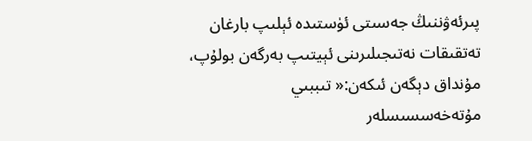پىرئەۋننىڭ جەسىتى ئۈستىدە ئېلىپ بارغان تەتقىقات نەتىجىلىرىنى ئېيتىپ بەرگەن بولۇپ، مۇنداق دېگەن ئىكەن:« تىببىي مۇتەخەسسىسلەر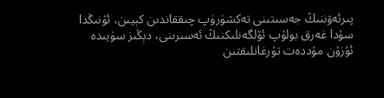پىرئەۋننىڭ جەسىتىنى تەكشۈرۈپ چىققاندىن كېيىن، ئۇنىڭدا سۇدا غەرق بولۇپ ئۆلگەنلىكنىڭ ئەسىرىنى، دېڭىز سۈيىدە ئۇزۇن مۇددەت تۇرغانلىقتىن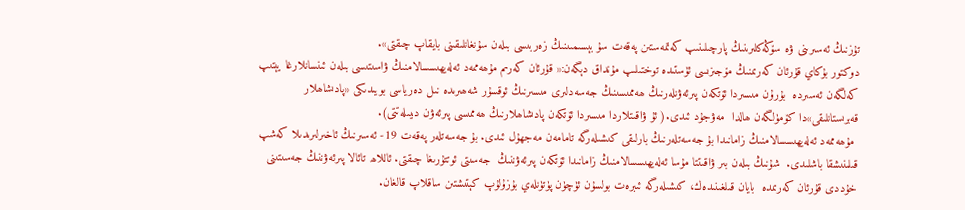تۇزنىڭ ئەسىرىنى ۋە سۆڭەكلىرىنىڭ پارچىلىنىپ كەتمەستىن پەقەت سۇ بېسىمىىنىڭ زەربىسى بىلەن سۇنغانلىقىنى بايقاپ چىقتى».
دوكتور بۇكاي قۇرئان كەرىمنىڭ مۆجىزىسى ئۈستىدە توختىلىپ مۇنداق دېگەن:« قۇرئان كەرىم مۇھەممەد ئەلەيھىسسالامنىڭ ۋاسىتىسى بىلەن ئىنسانلارغا يېتىپ كەلگەن ئەسىردە  بۇرۇن مىسىردا ئۆتكەن پىرئەۋنلەرنىڭ ھەممىسىنىڭ جەسەدلىرى مىسىرنىڭ ئوقسۇر شەھىرىدە نىل دەرياسى بويىدىكى «پادىشاھلار قەبرىستانلىقى»دا كۆمۈلگەن ھالدا  مەۋجۇد ئىدى.( ئۇ ۋاقىتلاردا مىسىردا ئۆتكەن پادىشاھلارنىڭ ھەممىسى پىرئەۋن دىيىلەتتى).
 مۇھەممەد ئەلەيھىسسالامنىڭ زامانىدا بۇ جەسەتلەرنىڭ بارلىقى كىشىلەرگە تامامەن مەجھۇل ئىدى. بۇ جەسەتلەر پەقەت 19- ئەسىرنىڭ ئاخىرلىرىدىلا كەشپ قىلىنىشقا باشلىدى.  شۇنىڭ بىلەن بىر ۋاقىتتا مۇسا ئەلەيھىسسالامنىڭ زامانىدا ئۆتكەن پىرئەۋننىڭ  جەسىتى ئوتتۇرىغا چىقتى. ئاللاھ تائالا پىرئەۋننىڭ جەسىتىنى  خۇددى قۇرئان كەرىمدە  بايان قىلغىنىدەك، كىشىلەرگە ئىبرەت بولسۇن ئۈچۈن پۈتۈنلەي بۇزۇلۇپ كېتىشتىن ساقلاپ قالغان.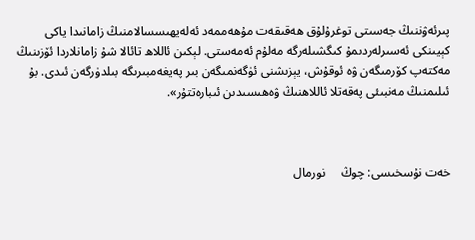پىرئەۋننىڭ جەسىتى توغرۇلۇق ھەقىقەت مۇھەممەد ئەلەيھىسسالامنىڭ زامانىدا ياكى كېيىنكى ئەسىرلەردىمۇ كىگشىلەرگە مەلۇم ئەمەستى. لېكىن ئاللاھ تائالا شۇ زامانلاردا ئۆزىنىڭ مەكتەپ كۆرمىگەن ۋە ئوقۇش، يېزىشنى ئۈگەنمىگەن بىر پەيغەمبىرىگە بىلدۈرگەن ئىدى. بۇ ئىلىمنىڭ مەنبىئى پەقەتلا ئاللاھنىڭ ۋەھىسىدىن ئىبارەتتۇر».



خەت نۇسخىسى: چوڭ     نورمال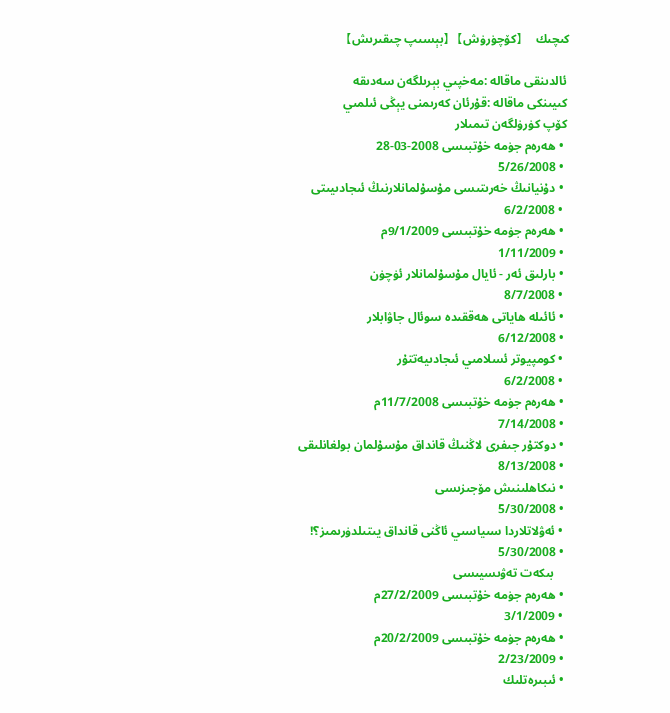كىچىك    【كۆچۈرۈش】  【بېسىپ چىقىرىش】

 ئالدىنقى ماقالە :مەخپىي بېرىلگەن سەدىقە
 كىيىنكى ماقالە :قۇرئان كەرىمنى يېڭى ئىلمىي
 كۆپ كۈرۈلگەن تىمىلار
  • ھەرەم جۈمە خۇتبىسى 2008-03-28
  • 5/26/2008
  • دۇنيانىڭ خەرىتىسى مۇسۇلمانلارنىڭ ئىجادىيىتى
  • 6/2/2008
  • ھەرەم جۈمە خۇتبىسى 9/1/2009م
  • 1/11/2009
  • بارلىق ئەر - ئايال مۇسۇلمانلار ئۈچۈن
  • 8/7/2008
  • ئائىلە ھاياتى ھەققىدە سوئال جاۋابلار
  • 6/12/2008
  • كومپيوتر ئسلامىي ئىجادىيەتتۇر
  • 6/2/2008
  • ھەرەم جۈمە خۇتبىسى 11/7/2008م
  • 7/14/2008
  • دوكتۇر جىفرى لاڭنىڭ قانداق مۇسۇلمان بولغانلىقى
  • 8/13/2008
  • نىكاھلىنىش مۆجىزىسى
  • 5/30/2008
  • ئەۋلاتلاردا سىياسىي ئاڭنى قانداق يىتىلدۈرىمىز؟!
  • 5/30/2008
     بىكەت تەۋىسيىسى
  • ھەرەم جۈمە خۇتبىسى 27/2/2009م
  • 3/1/2009
  • ھەرەم جۈمە خۇتبىسى 20/2/2009م
  • 2/23/2009
  • ئىبىرەتلىك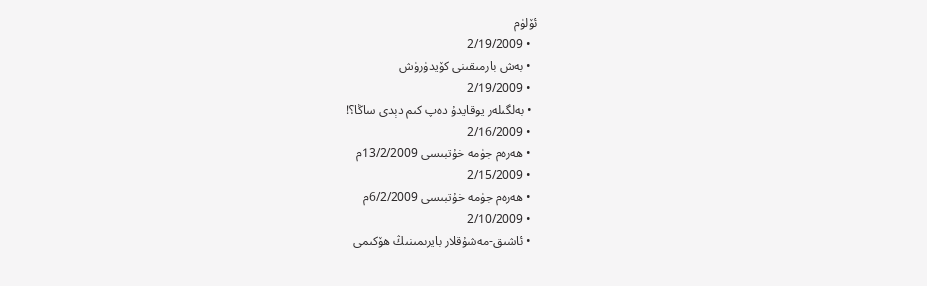ئۆلۈم
  • 2/19/2009
  • بەش بارمىقىنى كۆيدۈرۈش
  • 2/19/2009
  • بەلگىلەر يوقايدۇ دەپ كىم دېدى ساڭا؟!
  • 2/16/2009
  • ھەرەم جۈمە خۇتبىسى 13/2/2009م
  • 2/15/2009
  • ھەرەم جۈمە خۇتبىسى 6/2/2009م
  • 2/10/2009
  • ئاشىق-مەشۇقلار بايرىمىنىڭ ھۆكىمى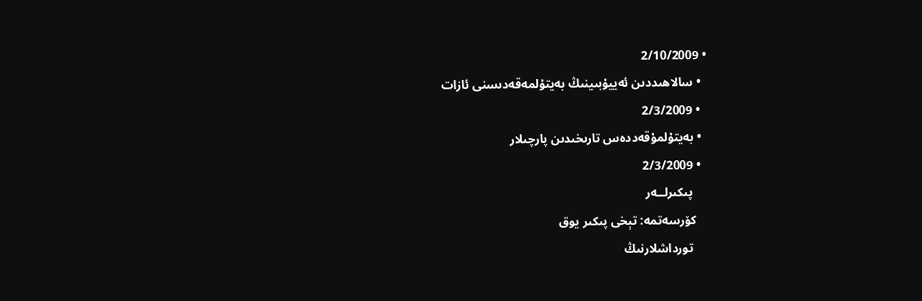• 2/10/2009
  • سالاھىددىن ئەييۇبىينىڭ بەيتۇلمەقەدىسنى ئازات
  • 2/3/2009
  • بەيتۇلمۇقەددەس تارىخىدىن پارچىلار
  • 2/3/2009
     پىكىرلــەر
    كۆرسەتمە: تېخى پىكىر يوق
     تورداشلارنىڭ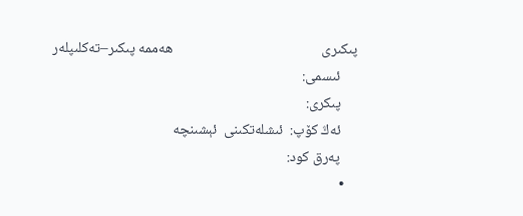پىكىرى                                             ھەممە پىكىر–تەكلىپلەر
     ئىسمى:
     پىكرى:
     ئەڭ كۆپ:  ئىشلەتكىنى  ئېشىنچە
     پەرق كود:
    •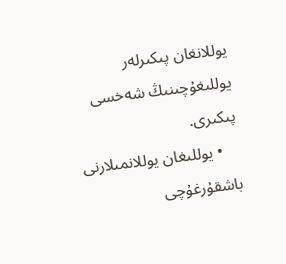يوللانغان پىكىرلەر يوللىغۇچىنىڭ شەخسى پىكىرى.
    • يوللىغان يوللانمىلارنى باشقۇرغۇچى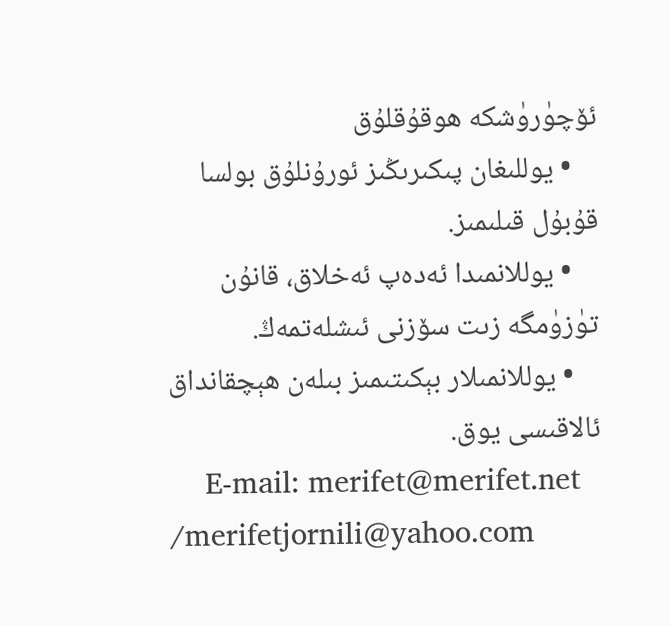ئۆچۈرۈشكە ھوقۇقلۇق
    • يوللىغان پىكىرىڭىز ئورۇنلۇق بولسا قۇبۇل قىلىمىز.
    • يوللانمىدا ئەدەپ ئەخلاق، قانۇن تۈزۈمگە زىت سۆزنى ئىشلەتمەڭ.
    • يوللانمىلار بېكىتىمىز بىلەن ھېچقانداق ئالاقىسى يوق.
    E-mail: merifet@merifet.net /merifetjornili@yahoo.com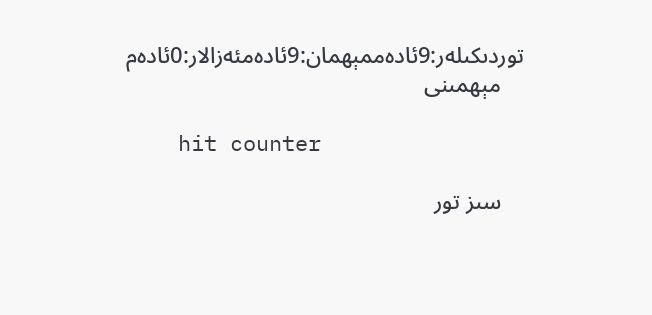توردىكىلەر:9ئادەممېھمان:9ئادەمئەزالار:0ئادەم
    مېھمىنى

    hit counter

    سىز تور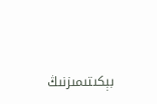بېكىتىمىزنىڭ